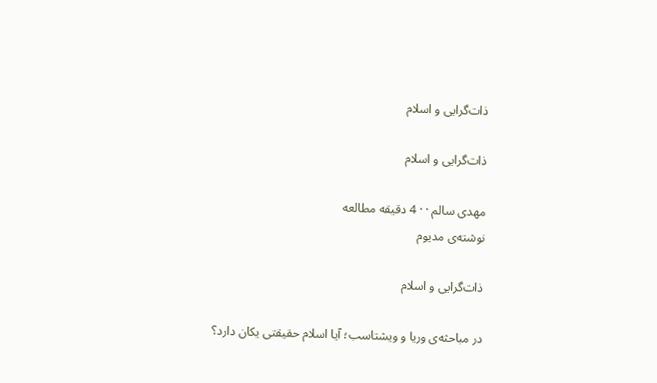ذات‌گرایی و اسلام

ذات‌گرایی و اسلام

مهدی سالم · · 4 دقیقه مطالعه
نوشته‌ی مدیوم

ذات‌گرایی و اسلام

در مباحثه‌ی وریا و ویشتاسب؛ آیا اسلام حقیقتی یکان دارد؟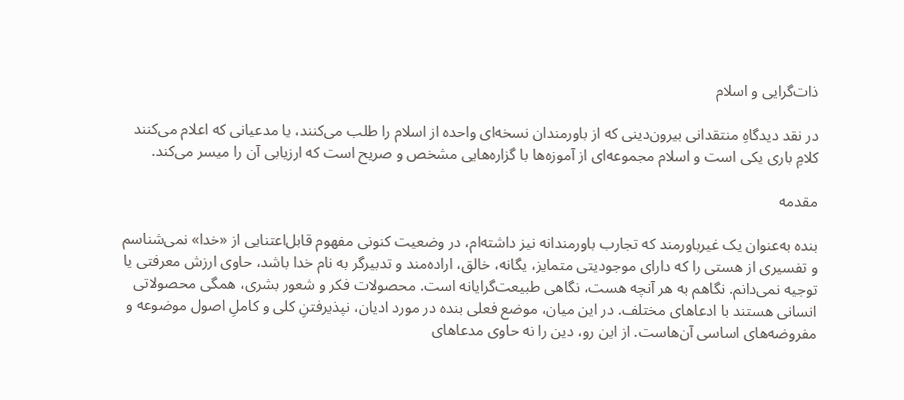ذات‌گرایی و اسلام

در نقد دیدگاهِ منتقدانی بیرون‌دینی که از باورمندان نسخه‌ای واحده از اسلام را طلب می‌کنند، یا مدعیانی که اعلام می‌کنند کلامِ باری یکی است و اسلام مجموعه‌ای از آموزه‌ها با گزاره‌هایی مشخص و صریح است که ارزیابی آن را میسر می‌کند.

مقدمه

بنده به‌عنوان یک غیرباورمند که تجارب باورمندانه نیز داشته‌ام، در وضعیت کنونی مفهوم قابل‌اعتنایی از «خدا» نمی‌شناسم و تفسیری از هستی را که دارای موجودیتی متمایز، یگانه، خالق، اراده‌مند و تدبیرگر به نام خدا باشد، حاوی ارزش معرفتی یا توجیه نمی‌دانم. نگاهم به هر آنچه هست، نگاهی طبیعت‌گرایانه است. محصولات فکر و شعور بشری، همگی محصولاتی انسانی هستند با ادعاهای مختلف. در این میان، موضع فعلی بنده در مورد ادیان، نپذیرفتنِ کلی و کاملِ اصول موضوعه و مفروضه‌های اساسی آن‌هاست. از این رو، دین را نه حاوی مدعاهای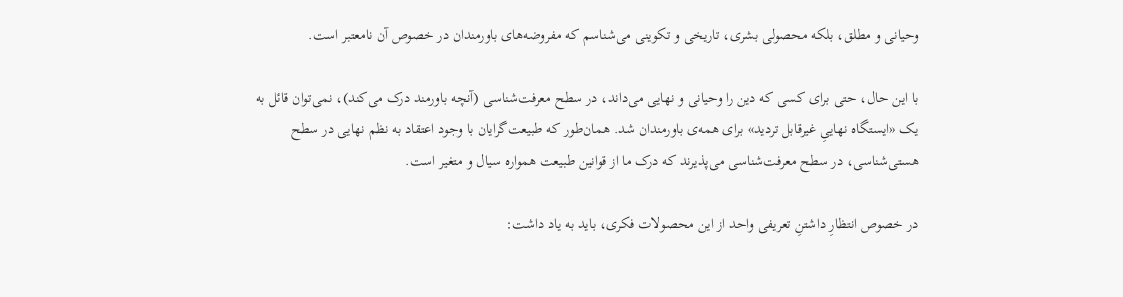وحیانی و مطلق، بلکه محصولی بشری، تاریخی و تکوینی می‌شناسم که مفروضه‌های باورمندان در خصوص آن نامعتبر است.

با این حال، حتی برای کسی که دین را وحیانی و نهایی می‌داند، در سطح معرفت‌شناسی (آنچه باورمند درک می‌کند)، نمی‌توان قائل به یک «ایستگاه نهاییِ غیرقابل تردید» برای همه‌ی باورمندان شد. همان‌طور که طبیعت‌گرایان با وجود اعتقاد به نظم نهایی در سطح هستی‌شناسی، در سطح معرفت‌شناسی می‌پذیرند که درک ما از قوانین طبیعت همواره سیال و متغیر است.

در خصوص انتظارِ داشتنِ تعریفی واحد از این محصولات فکری، باید به یاد داشت: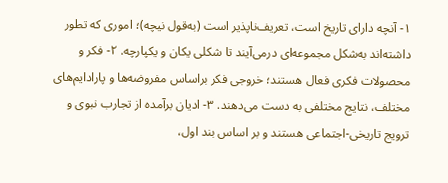۱- آنچه دارای تاریخ است، تعریف‌ناپذیر است (به‌قول نیچه)؛ اموری که تطور داشته‌اند به‌شکل مجموعه‌ای درمی‌آیند تا شکلی یکان و یکپارچه. ۲- فکر و محصولات فکری فعال هستند؛ خروجی فکر براساس مفروضه‌ها و پارادایم‌های مختلف، نتایج مختلفی به دست می‌دهند. ۳- ادیان برآمده از تجارب نبوی و ترویج تاریخی-اجتماعی هستند و بر اساس بند اول،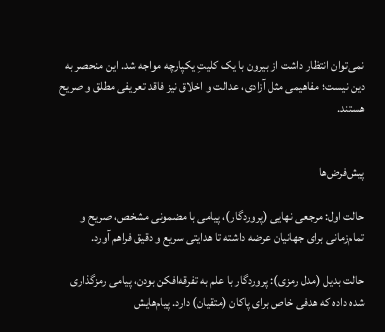نمی‌توان انتظار داشت از بیرون با یک کلیتِ یکپارچه مواجه شد. این منحصر به دین نیست؛ مفاهیمی مثل آزادی، عدالت و اخلاق نیز فاقد تعریفی مطلق و صریح هستند.


پیش‌فرض‌ها

حالت اول: مرجعی نهایی (پروردگار)، پیامی با مضمونی مشخص، صریح و تمام‌زمانی برای جهانیان عرضه داشته تا هدایتی سریع و دقیق فراهم آورد.

حالت بدیل (مدل رمزی): پروردگار با علم به تفرقه‌افکن بودن، پیامی رمزگذاری شده داده که هدفی خاص برای پاکان (متقیان) دارد. پیام‌هایش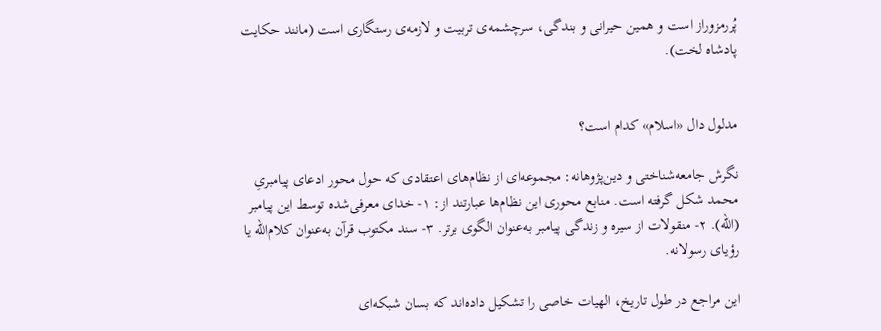پُررمزوراز است و همین حیرانی و بندگی، سرچشمه‌ی تربیت و لازمه‌ی رستگاری است (مانند حکایت پادشاه لخت).


مدلول دال «اسلام» کدام است؟

نگرش جامعه‌شناختی و دین‌پژوهانه: مجموعه‌ای از نظام‌های اعتقادی که حول محور ادعای پیامبریِ محمد شکل گرفته است. منابع محوری این نظام‌ها عبارتند از: ۱- خدای معرفی‌شده توسط این پیامبر (الله). ۲- منقولات از سیره و زندگی پیامبر به‌عنوان الگوی برتر. ۳- سند مکتوب قرآن به‌عنوان کلام‌الله یا رؤیای رسولانه.

این مراجع در طول تاریخ، الهیات خاصی را تشکیل داده‌اند که بسان شبکه‌ای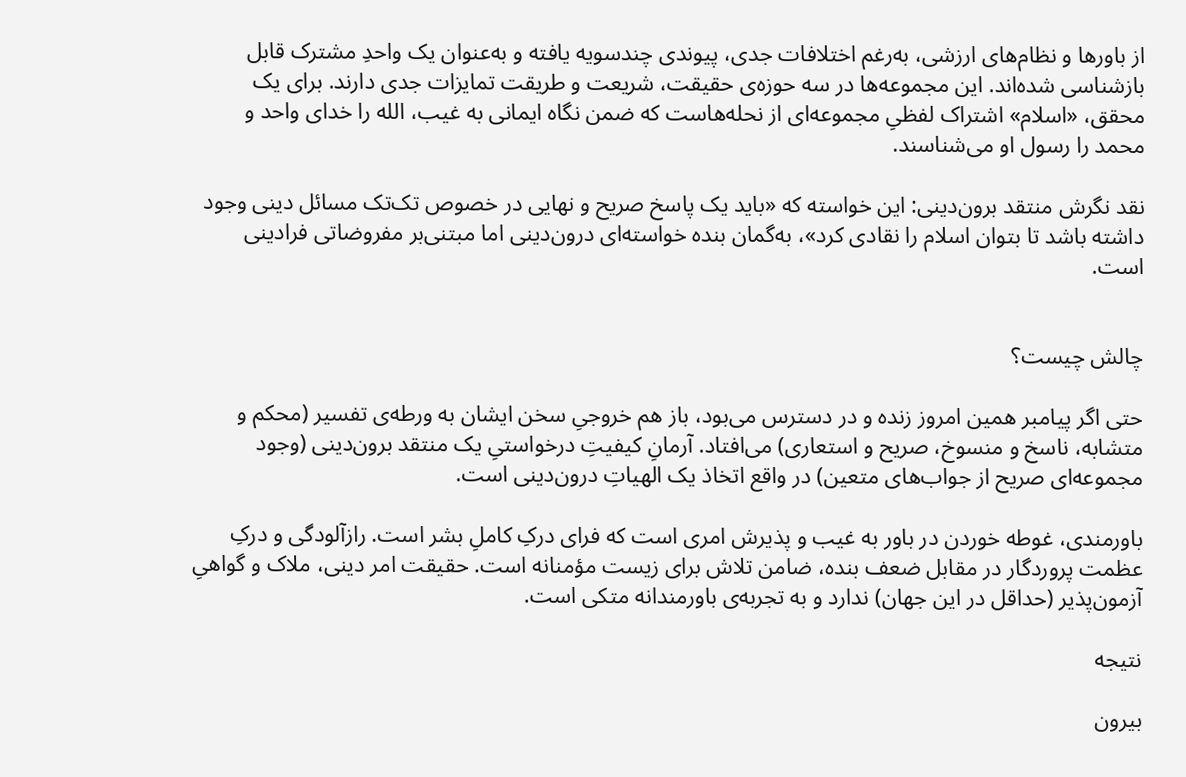از باورها و نظام‌های ارزشی، به‌رغم اختلافات جدی، پیوندی چندسویه یافته و به‌عنوان یک واحدِ مشترک قابل بازشناسی شده‌اند. این مجموعه‌ها در سه حوزه‌ی حقیقت، شریعت و طریقت تمایزات جدی دارند. برای یک محقق، «اسلام» اشتراک لفظیِ مجموعه‌ای از نحله‌هاست که ضمن نگاه ایمانی به غیب، الله را خدای واحد و محمد را رسول او می‌شناسند.

نقد نگرش منتقد برون‌دینی: این خواسته که «باید یک پاسخ صریح و نهایی در خصوص تک‌تک مسائل دینی وجود داشته باشد تا بتوان اسلام را نقادی کرد»، به‌گمان بنده خواسته‌ای درون‌دینی اما مبتنی‌بر مفروضاتی فرادینی است.


چالش چیست؟

حتی اگر پیامبر همین امروز زنده و در دسترس می‌بود، باز هم خروجیِ سخن ایشان به ورطه‌ی تفسیر (محکم و متشابه، ناسخ و منسوخ، صریح و استعاری) می‌افتاد. آرمانِ کیفیتِ درخواستیِ یک منتقد برون‌دینی (وجود مجموعه‌ای صریح از جواب‌های متعین) در واقع اتخاذ یک الهیاتِ درون‌دینی است.

باورمندی، غوطه خوردن در باور به غیب و پذیرش امری است که فرای درکِ کاملِ بشر است. رازآلودگی و درکِ عظمت پروردگار در مقابل ضعف بنده، ضامن تلاش برای زیست مؤمنانه است. حقیقت امر دینی، ملاک و گواهیِ آزمون‌پذیر (حداقل در این جهان) ندارد و به تجربه‌ی باورمندانه متکی است.

نتیجه

بیرون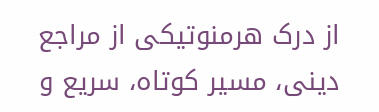از درک هرمنوتیکی از مراجع دینی، مسیر کوتاه، سریع و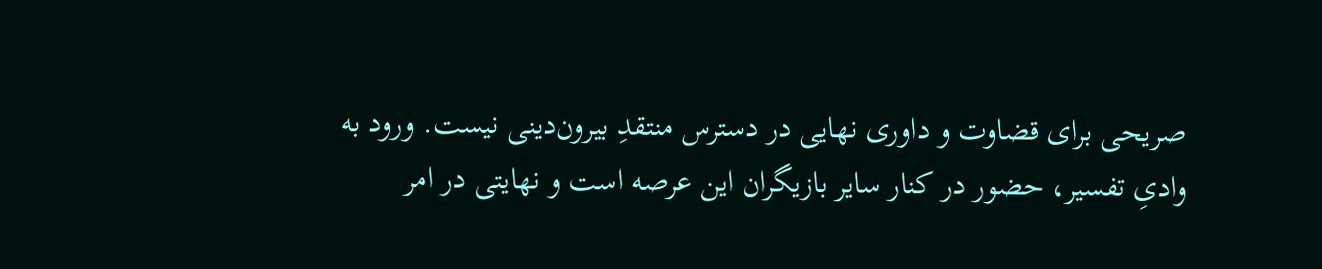صریحی برای قضاوت و داوری نهایی در دسترس منتقدِ بیرون‌دینی نیست. ورود به وادیِ تفسیر، حضور در کنار سایر بازیگران این عرصه است و نهایتی در امر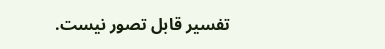تفسیر قابل تصور نیست.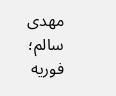مهدی سالم؛ فوریه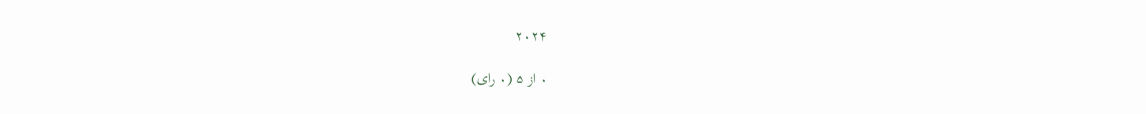۲۰۲۴

۰ از ۵ (۰ رای)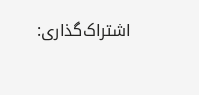اشتراک‌گذاری: